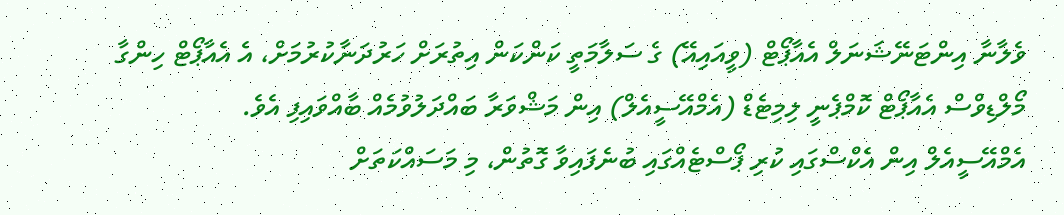ވެލާނާ އިންޓަނޭޝަނަލް އެއާޕޯޓް (ވީއައިއޭ) ގެ ސަލާމަތީ ކަންކަން އިތުރަށް ހަރުދަނާކުރުމަށް، އެ އެއާޕޯޓް ހިންގާ މޯލްޑިވްސް އެއާޕޯޓް ކޮމްޕެނީ ލިމިޓެޑް (އެމްއޭސީއެލް) އިން މަޝްވަރާ ބައްދަލުވުމެއް ބާއްވައިފި އެވެ.
އެމްއޭސީއެލް އިން އެކްސްގައި ކުރި ޕޯސްޓެއްގައި ބުނެފައިވާ ގޮތުން، މި މަސައްކަތަށް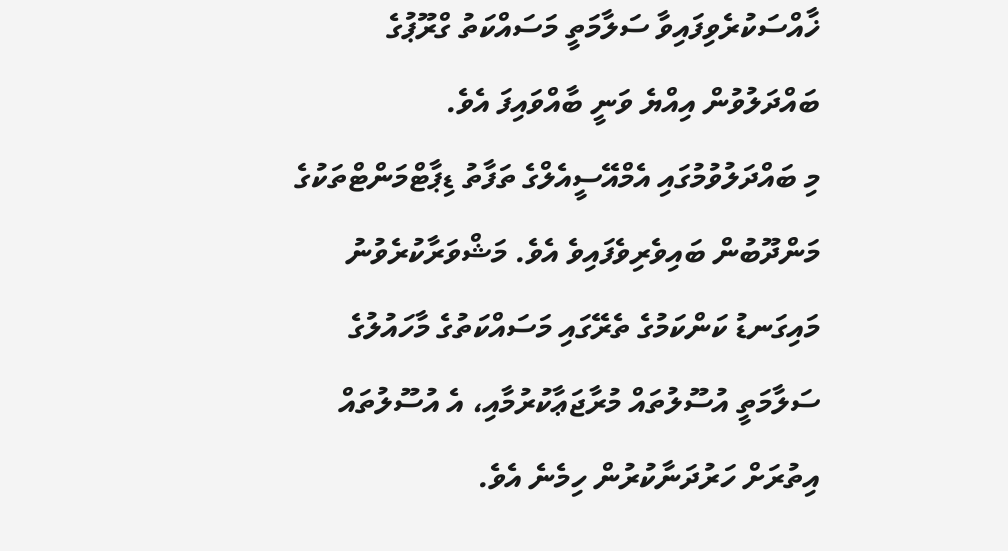ޚާއްސަކުރެވިފައިވާ ސަލާމަތީ މަސައްކަތު ގްރޫޕުގެ ބައްދަލުވުން އިއްޔެ ވަނީ ބާއްވައިފަ އެވެ.
މި ބައްދަލުވުމުގައި އެމްއޭސީއެލްގެ ތަފާތު ޑިޕާޓްމަންޓްތަކުގެ މަންދޫބުން ބައިވެރިވެފައިވެ އެވެ. މަޝްވަރާކުރެވުނު މައިގަނޑު ކަންކަމުގެ ތެރޭގައި މަސައްކަތުގެ މާހައުލުގެ ސަލާމަތީ އުސޫލުތައް މުރާޖަޢާކުރުމާއި، އެ އުސޫލުތައް އިތުރަށް ހަރުދަނާކުރުން ހިމެނެ އެވެ.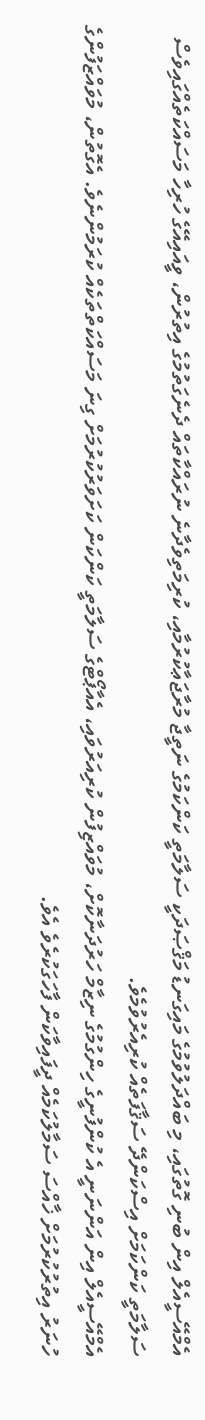އެމްއޭސީއެލް އިން ބުނި ގޮތުގައި، މި ބައްދަލުވުމުގެ މައިގަނޑު މަޤްޞަދަކީ ސަލާމަތީ ކަންކަމުގެ ނަތީޖާ މުރާޖަޢާކުރުމާއި، ކުރިމަތިވެދާނެ ނުރައްކާތައް ދެނެގަތުމުގެ އިތުރުން، ވީއައިއޭގެ ހުރިހާ މަސައްކަތެއްގައިވެސް ސަލާމަތީ ކަންކަމަށް އިސްކަންދޭ ސަޤާފަތެއް ކުރިއެރުވުމެވެ.
އެމްއޭސީއެލް އިން އަންނަނީ އެ ކުންފުނީގެ ހިންގުމުގެ ނިޒާމް ހަރުދަނާކޮށް، މުވައްޒިފުން ކުރިއަރުވައި، އެއާޕޯޓްގެ ސަލާމަތީ ކަންކަން ކަށަވަރުކުރުމަށް ގިނަ މަސައްކަތްތަކެއް ކުރަމުންނެވެ. އެގޮތުން، މުވައްޒަފުންގެ ހުނަރު އިތުރުކުރުމަށް ޚާއްސަ ސަމާލުކަމެއް ދީފައިވާކަން ފާހަގަކުރެވެ އެވެ.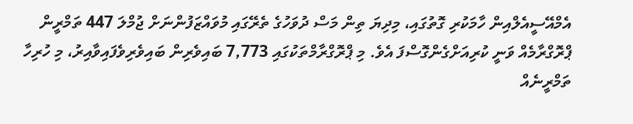އެމްއޭސީއެލްއިން ހާމަކުރި ގޮތުގައި، މިދިޔަ ތިން މަސް ދުވަހުގެ ތެރޭގައި މުވައްޒަފުންނަށް ޖުމްލަ 447 ތަމްރީން ޕްރޮގްރާމެއް ވަނީ ކުރިއަށްގެންގޮސްފަ އެވެ. މި ޕްރޮގްރާމްތަކުގައި 7,773 ބައިވެރިން ބައިވެރިވެފައިވާއިރު، މި ހުރިހާ ތަމްރީނެއް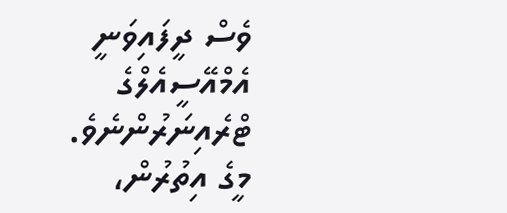ވެސް ދީފައިވަނީ އެމްއޭސީއެލްގެ ޓްރެއިނަރުންނެވެ.
މީގެ އިތުރުން،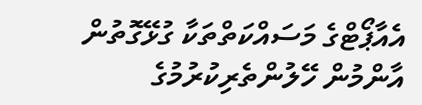އެއާޕޯޓްގެ މަސައްކަތްތަކާ ގުޅޭގޮތުން އާންމުން ހޭލުންތެރިކުރުމުގެ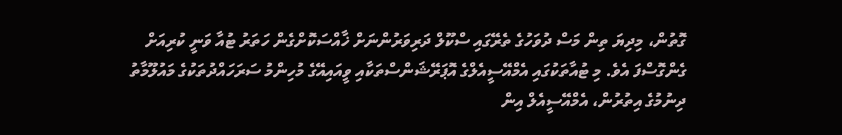ގޮތުން، މިދިޔަ ތިން މަސް ދުވަހުގެ ތެރޭގައި ސްކޫލް ދަރިވަރުންނަށް ޚާއްސަކޮށްގެން ހަތަރު ޓުއާ ވަނީ ކުރިއަށް ގެންގޮސްފަ އެވެ. މި ޓުއާތަކުގައި އެމްއޭސީއެލްގެ އޮޕަރޭޝަންސްތަކާއި ވީއައިއޭގެ މުހިންމު ސަރަހައްދުތަކުގެ މައުލޫމާތު ދިނުމުގެ އިތުރުން، އެމްއޭސީއެލް އިން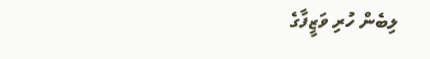ލިބެން ހުރި ވަޒީފާގެ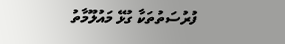ފުރުސަތުތަކާ ގުޅޭ މައުލޫމާތު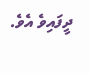ދީފައިވެ އެވެ.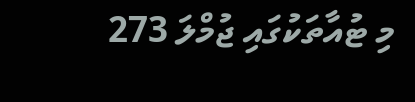މި ޓުއާތަކުގައި ޖުމްލަ 273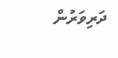ދަރިވަރުން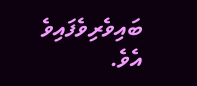ބައިވެރިވެފައިވެ އެވެ.